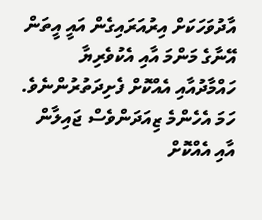އާދުވަހަކަށް އިރުއަރައިގެން އައީ އީތަން އޭނާގެ މަންމަ އާއި އެކުވެރިޔާ ހައްމާދުއާއި އެއްކޮށް ފެށިދަތުރުންނެވެ. ހަމަ އެހެންމެ ޒިއަދަންވެސް ޖައިލާން އާއި އެއްކޮށް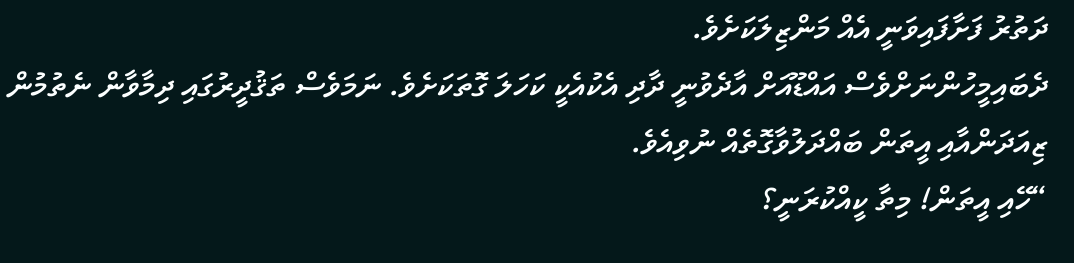ދަތުރު ފަށާފައިވަނީ އެއް މަންޒިލަކަށެވެ.
ދެބައިމީހުންނަށްވެސް އައްޑޫއަށް އާދެވުނީ ދާދި އެކުއެކީ ކަހަލަ ގޮތަކަށެވެ. ނަމަވެސް ތަޤުދީރުގައި ދިމާވާން ނެތުމުން ޒިއަދަންއާއި އީތަން ބައްދަލުވާގޮތެއް ނުވިއެވެ.
“ހޭއި އީތަން! މިތާ ކީއްކުރަނީ؟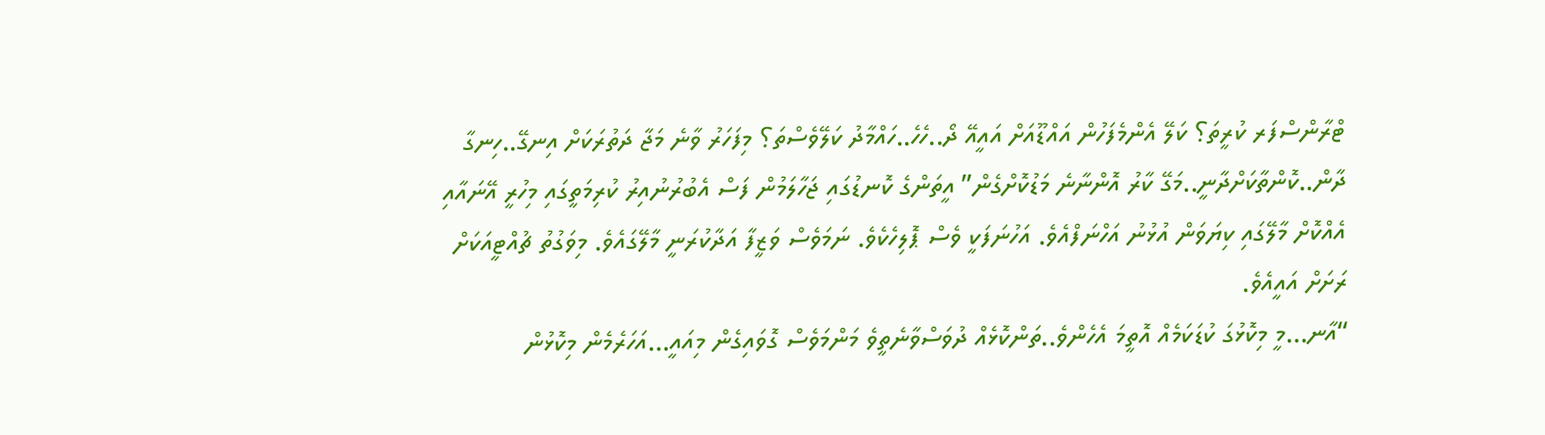ޓްރާންސްފަރ ކުރީތަ؟ ކަލޭ އެންމެފަހުން އައްޑޫއަށް އައީއޭ ދޯ..ހެހެ..ހައްމާދު ކަލޭވެސްތަ؟ މިފަހަރު ވާނެ މަޖާ ދަތުރަކަށް އިނގޭ..ހިނގާ ދާން..ކޮންތާކަށްދާނީ..މަގޭ ކާރު އޮންނާނެ މަޑުކޮށްގެން” އީތަންގެ ކޮނޑުގައި ޖަހާލަމުން ފަސް އެބުރުނުއިރު ކުރިމަތީގައި މިހުރީ އޭނައާއި އެއްކޮށް މާލޭގައި ކިޔަވަން އުޅުނު އަހްނަފްއެވެ. އަހުނަފަކީ ވެސް ޕޮލިހެކެވެ. ނަމަވެސް ވަޒީފާ އަދާކުރަނީ މާލޭގައެވެ. މިވަގުތު ޗުއްޓީއަކަށް ރަށަށް އައީއެވެ.
“އާނ…މީ މިކޮޅުގަ ކުޑަކަމެއް އޮތީމަ އެހެންވެ..ތަންކޮޅެއް ދުވަސްވާނެތީވެ މަންމަވެސް ގޮވައިގެން މިއައީ…އަހަރެމެން މިކޮޅުން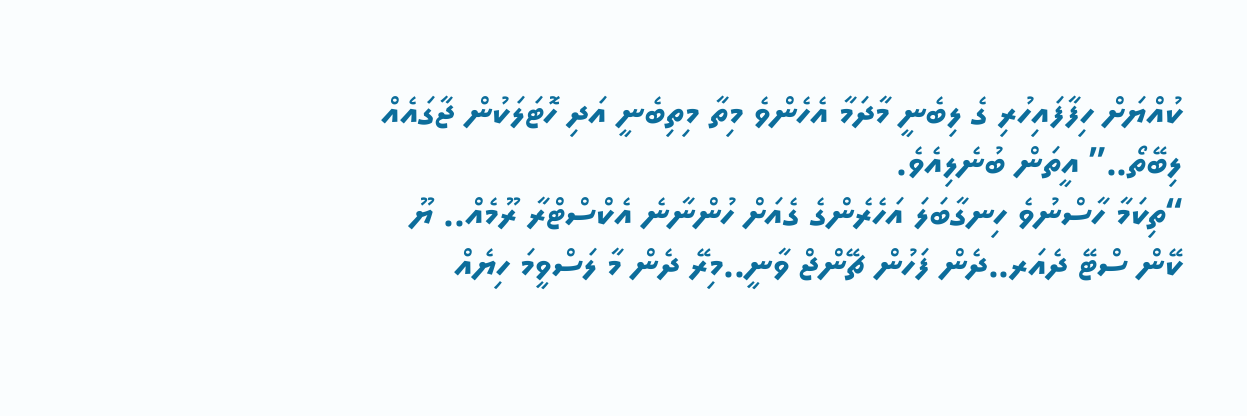ކުއްޔަށް ހިފާފައިހުރި ގެ ލިބެނީ މާދަމާ އެހެންވެ މިތާ މިތިބެނީ އަދި ހޮޓަލަކުން ޖާގައެއް ލިބޭތޯ..” އީތަން ބުނެލިއެވެ.
“ތިކަމާ ހާސްނުވެ ހިނގާބަލަ އަހެރެންގެ ގެއަށް ހުންނާނެ އެކްސްޓްރާ ރޫމެއް.. ޔޫ ކޭން ސްޓޭ ދެއަރ..ދެން ފަހުން ޗޭންޖް ވާނީ..މިރޭ ދެން މާ ލަސްވީމަ ހިޔެއް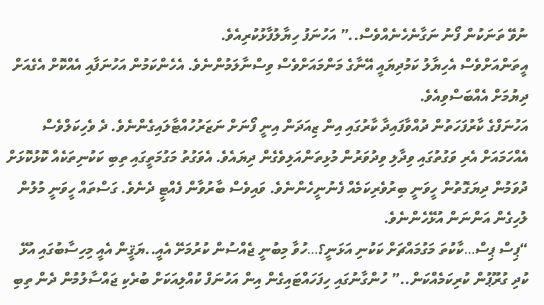ނުވޭ ތަނަކުން ފޯނު ނަގާނެހެނެއްވެސް..” އަހުނަފު ހިޔާލުފާޅުކުރިއެވެ.
އީތަންއަށްވެސް އެހިޔާލު ކަމުދިޔައީ އޭނާގެ މަންމައަށްވެސް ވިސްނާލަމުންނެވެ. އެހެންކަމުން އަހުނަފާއި އެއްކޮށް އެގެއަށް ދިޔުމަށް އެއްބަސްވިއެވެ.
އަހުނަފްގެ ކާރުފަހަތުން ދުއްވާފައިދާ ކާރުގައި އިން ޒިއަދަން އިނީ ފޯނަށް ނަޒަރުހުއްޓާލައިގެންނެވެ. ދެ ވެހިކަލްވެސް އެއްހަމައަށް އެރި ވަގުތުގައި ވިދާލި ވިދުވަރުން މުޅިތަންއަލިވެގެން ދިޔައެވެ. އެވަގުތު މަގުމަތީގައި ތިބި ކަކުނިތަކެއް ކޮޅުކޮޅަށް ދުވަމުން ދިޔަގޮތުން ހީވަނީ ބިރުވެރިކަމެއް ފެނުނީހެންނެވެ. ވައިވެސް ބާރުވާން ފެއްޓީ ދެނެވެ. ގަސްތައް ހީވަނީ މުލުން ލުހިގެން އަންނަން އުޅޭހެންނެވެ.
“ޕިސް ޕިސް…ކާކުތަ މަގުމައްޗަށް ކަކުނި އަޅަނީ؟…ހުވާ މިބުނީ ޖެއްސުން ކުރުމަށޭ އެއީ..ޔަޤީން އެއީ މިހިސާބުގައި އުޅޭ ކުދި ގުރޫޕުން ކުރިކަމެއްކަން..” ހުންގާނުގައި ހިފަހައްޓައިގެން އިން އަހުނަފް ކުއްލިއަކަށް ބުރެކި ޖައްސާލުމުން ދެން ތިބި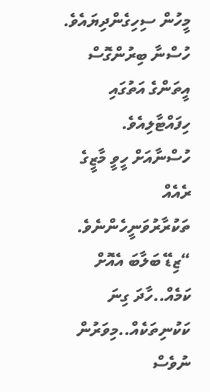މީހުން ސިހިގެންދިޔައެވެ. ހުސްނާ ބިރުންގޮސް އީތަންގެ އަތުގައި ހިފައްޓާލިއެވެ. ހުސްނާއަށް ހީވީ މާޒީގެ ރެއެއް ތަކުރާރުވަނީހެންނެވެ.
“ޒިޑޭ ބަލާބަ އެއޮށް ކަމެއް..ހާދަ ގިނަ ކަކުނިތަކެއް..މިވަރުން ނުވެސް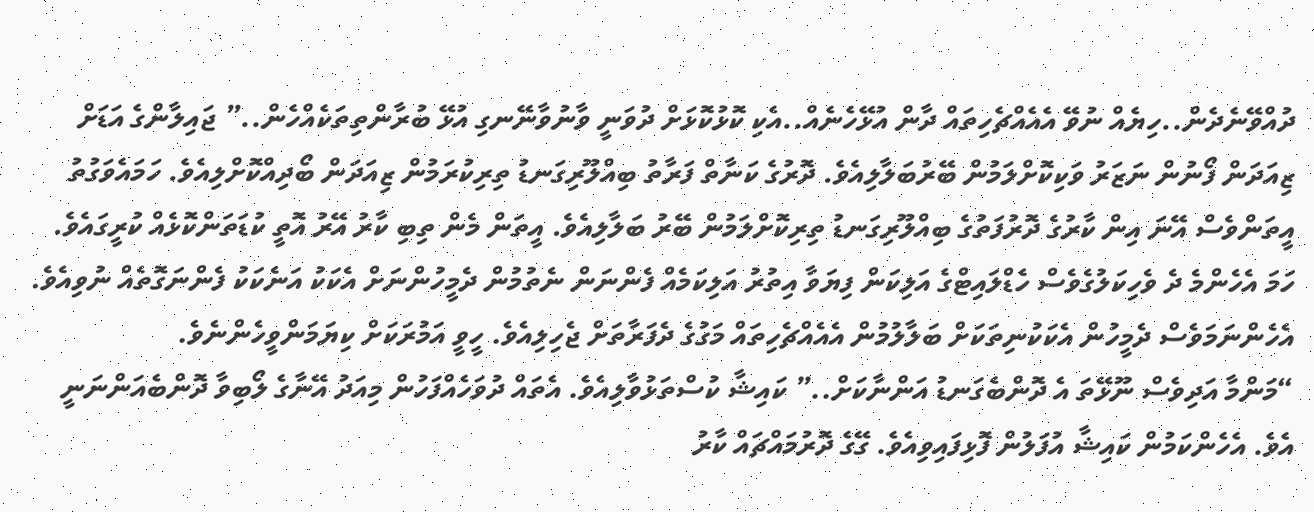ދުއްވޭނެދެން..ހިޔެއް ނުވޭ އެއެއްޗެހިތައް ދާން އުޅޭހެނެއް..އެކި ކޮޅުކޮޅަށް ދުވަނީ ވާނުވާނޭނގި އުޅޭ ބުރާންތިތަކެއްހެން..” ޖައިލާންގެ އަޑަށް ޒިއަދަން ފޯނުން ނަޒަރު ވަކިކޮށްލަމުން ބޭރުބަލާލިއެވެ. ދޮރުގެ ކަނާތް ފަރާތު ބިއްލޫރިގަނޑު ތިރިކުރަމުން ޒިއަދަން ބޯދިއްކޮށްލިއެވެ. ހަމައެވަގުތު އީތަންވެސް އޭނަ އިން ކާރުގެ ދޮރުފަތުގެ ބިއްލޫރިގަނޑު ތިރިކޮށްލަމުން ބޭރު ބަލާލިއެވެ. އީތަން މެން ތިބި ކާރު އޭރު އޮތީ ކުޑަތަންކޮޅެއް ކުރީގައެވެ. ހަމަ އެހެންމެ ދެ ވެހިކަލުގެވެސް ހެޑްލައިޓްގެ އަލިކަން ފިޔަވާ އިތުރު އަލިކަމެއް ފެންނަން ނެތުމުން ދެމީހުންނަށް އެކަކު އަނެކަކު ފެންނަގޮތެއް ނުވިއެވެ. އެހެންނަމަވެސް ދެމީހުން އެކަކުނިތަކަށް ބަލާލުމުން އެއެއްޗެހިތައް މަގުގެ ދެފަރާތަށް ޖެހިލިއެވެ. ހީވީ އަމުރަކަށް ކިޔަމަންވީހެންނެވެ.
“މަންމާ އަދިވެސް ނޫޅޭތަ އެ ދޮންބެގަނޑު އަންނާކަށް..” ކައިޝާ ކުސްތަޅުވާލިއެވެ. އެތައް ދުވަހެއްފަހުން މިއަދު އޭނާގެ ލޯބިވާ ދޮންބެއަންނަނީ އެވެ. އެހެންކަމުން ކައިޝާ އުފަލުން ފޮޅިފައިވިއެވެ. ގޭގެ ދޮރުމައްޗައް ކާރު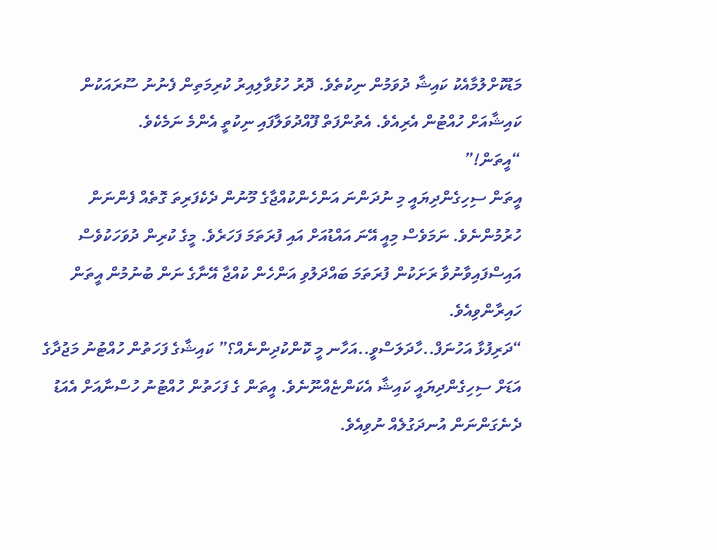މަޑުކޮށްލުމާއެކު ކައިޝާ ދުވަމުން ނިކުތެވެ. ދޮރު ހުޅުވާލިއިރު ކުރިމަތިން ފެނުނު ސޫރައަކުން ކައިޝާއަށް ހުއްޓުން އެރިއެވެ. އެތުންފަތް ފޫއްދުވަލާފައި ނިކުތީ އެންމެ ނަމެކެވެ.
“އީތަން!”
އީތަން ސިހިގެންދިޔައީ މި ނުދަންނަ އަންހެންކުއްޖާގެ މޫނުން ދެކެފަރިތަ ގޮތެއް ފެންނަން ހުރުމުންނެވެ. ނަމަވެސް މިއީ އޭނަ އައްޑުއަށް އައި ފުރަތަމަ ފަހަރެވެ. މީގެ ކުރިން ދުވަހަކުވެސް އައިސްފައިވާނުވާ ރަށަކުން ފުރަތަމަ ބައްދަލުވި އަންހެން ކުއްޖާ އޭނާގެ ނަން ބުނުމުން އީތަން ހައިރާންވިއެވެ.
“ދަރިފުޅާ އަހުނަފް..ހާދަލަސްވީ..އަހާނ މީ ކޮންކުދިންނެއް؟” ކައިޝާގެ ފަހަތުން ހުއްޓުނު މަޖުދާގެ އަޑަށް ސިހިގެންދިޔައީ ކައިޝާ އެކަންޏެއްނޫނެވެ. އީތަން ގެ ފަހަތުން ހުއްޓުނު ހުސްނާއަށް އެއަޑު ދެނެގަންނަން އުނދަގުލެއް ނުވިއެވެ.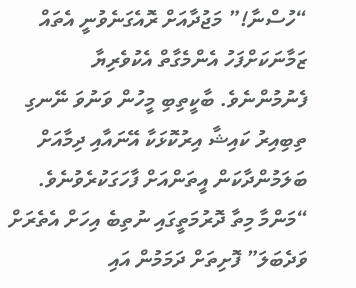“ހުސްނާ!” މަޖުދާއަށް ރޮއެގަނެވުނީ އެތައް ޒަމާނަކަށްފަހު އެންމެގާތް އެކުވެރިޔާ ފެނުމުންނެވެ. ބާކީތިބި މީހުން ވަނުވަ ނޭނގި ތިބިއިރު ކައިޝާ އިރުކޮޅަކާ އޭނައާއި ދިމާއަށް ބަލަމުންދާކަން އީތަންއަށް ފާހަގަކުރެވުނެވެ.
“މަންމާ މިތާ ދޮރުމަތީގައި ނުތިބެ އިހަށް އެތެރަށް ވަދެބަލަ” ފޮށިތަށް ދަމަމުން އައި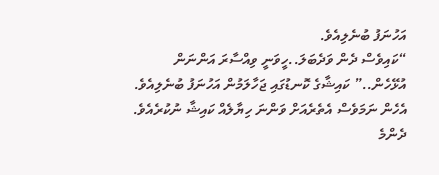އަހުނަފު ބުނެލިއެވެ.
“ކައިވެސް ދެން ވަދެބަލަ..ހީވަނީ ވިއްސާރަ އަންނަން އުޅޭހެން..” ކައިޝާގެ ކޮނޑުގައި ޖަހާލަމުން އަހުނަފު ބުނެލިއެވެ. އެހެން ނަމަވެސް އެތެރެއަށް ވަންނަ ހިޔާލެއް ކައިޝާ ނުކުރެއެވެ. ދެންމެ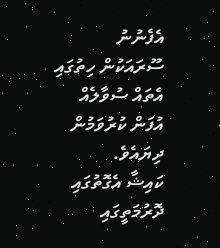އެފެނުނު ސޫރައަކުން ހިތުގައި އެތައް ސުވާލެއް އުފަން ކުރުވަމުން ދިޔައެވެ.
ކައިޝާ އެގޮތުގައި ދޮރުމަތީގައި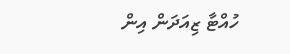ހުއްޓާ ޒިއަދަން އިން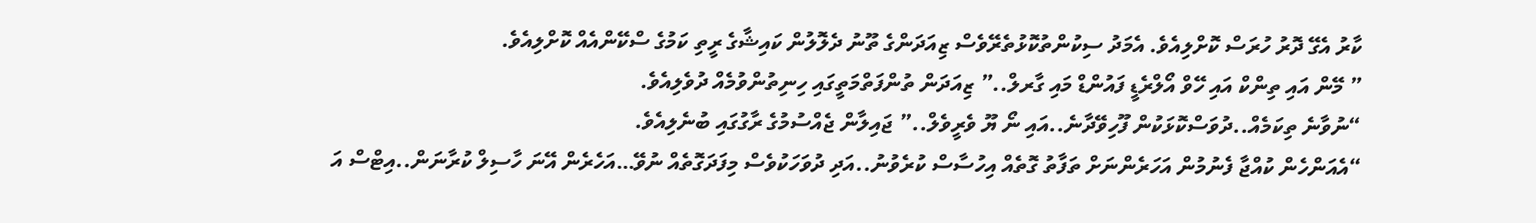ކާރު އެގޭ ދޮރު ހުރަސް ކޮށްލިއެވެ. އެމަދު ސިކުންތުކޮޅުތެރޭވެސް ޒިއަދަންގެ ތޫނު ދެލޮލުން ކައިޝާގެ ރީތި ކަމުގެ ސްކޭންއެއް ކޮށްލިއެވެ.
” މޭން އައި ތިންކް އައި ހޭވް އޯލްރެޑީ ފައުންޑް މައި ގާރލް..” ޒިއަދަން ތުންފަތްމަތީގައި ހިނިތުންވުމެއް ދުވެލިއެވެ.
“ނުވާނެ ތިކަމެއް..ދުވަސްކޮޅަކުން ފޫހިވޭދާނެ..އައި ނޯ ޔޫ ވެރީވެލް..” ޖައިލާން ޖެއްސުމުގެ ރާގުގައި ބުނެލިއެވެ.
“އެއަންހެން ކުއްޖާ ފެނުމުން އަހަރެންނަށް ތަފާތު ގޮތެއް އިހުސާސް ކުރެވުނު..އަދި ދުވަހަކުވެސް މިފަދަގޮތެއް ނުވޭ…އަހެރެން އޭނަ ހާސިލް ކުރާނަން..އިޓްސް އަ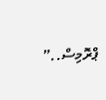ޕްރޮމިސް..”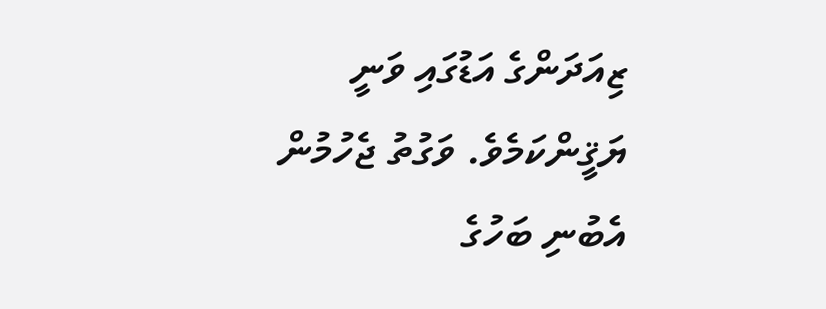ޒިއަދަންގެ އަޑުގައި ވަނީ ޔަޤީންކަމެވެ. ވަގުތު ޖެހުމުން އެބުނި ބަހުގެ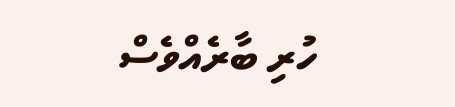ހުރި ބާރެއްވެސް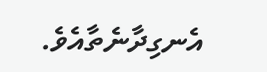އެނގިދާނެތާއެވެ.